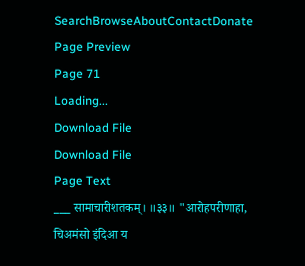SearchBrowseAboutContactDonate
Page Preview
Page 71
Loading...
Download File
Download File
Page Text
___ सामाचारीशतकम्। ॥३३॥ "आरोहपरीणाहा, चिअमंसो इंदिआ य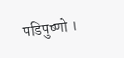पडिपुष्णो ।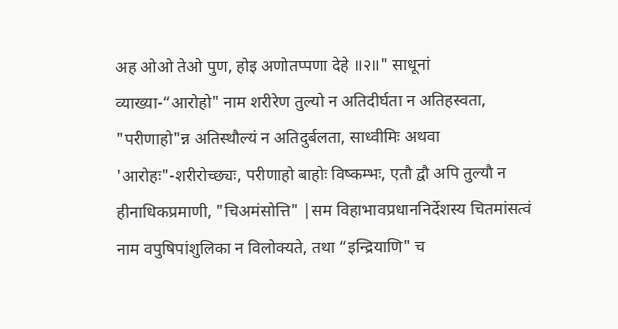अह ओओ तेओ पुण, होइ अणोतप्पणा देहे ॥२॥" साधूनां व्याख्या-“आरोहो" नाम शरीरेण तुल्यो न अतिदीर्घता न अतिहस्वता, "परीणाहो"न्न अतिस्थौल्यं न अतिदुर्बलता, साध्वीमिः अथवा 'आरोहः"-शरीरोच्छ्यः, परीणाहो बाहोः विष्कम्भः, एतौ द्वौ अपि तुल्यौ न हीनाधिकप्रमाणी, "चिअमंसोत्ति" |सम विहाभावप्रधाननिर्देशस्य चितमांसत्वं नाम वपुषिपांशुलिका न विलोक्यते, तथा “इन्द्रियाणि" च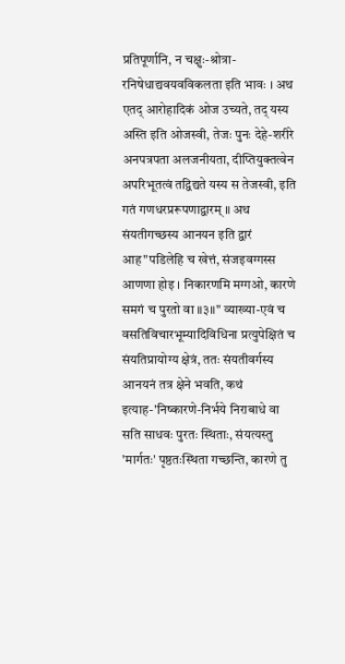प्रतिपूर्णानि, न चक्षुः-श्रोत्रा- रनिषेधाद्यवयवविकलता इति भावः । अथ एतद् आरोहादिकं ओज उच्यते, तद् यस्य अस्ति इति ओजस्वी, तेजः पुनः देहे-शरीरे अनपत्रपता अलजनीयता, दीप्तियुक्तत्वेन अपरिभूतत्वं तद्विद्यते यस्य स तेजस्वी, इति गतं गणधरप्ररूपणाद्वारम् ॥ अथ संयतीगच्छस्य आनयन इति द्वारं आह"पडिलेहि च खेत्तं, संजइवग्गस्स आणणा होइ । निकारणमि मग्गओ, कारणे समगं च पुरतो वा ॥३॥" व्याख्या-एवं च वसतिविचारभूम्यादिविधिना प्रत्युपेक्षितं च संयतिप्रायोग्य क्षेत्रं, ततः संयतीवर्गस्य आनयनं तत्र क्षेने भवति, कथं इत्याह-'निष्कारणे-निर्भये निराबाधे वा सति साधवः पुरतः स्थिताः, संयत्यस्तु 'मार्गतः' पृष्ठतःस्थिता गच्छन्ति, कारणे तु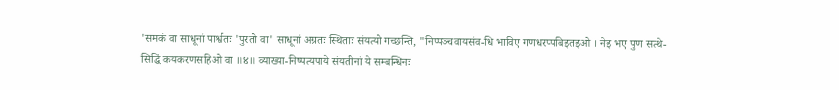'समकं वा साधूनां पार्श्वतः 'पुरतो वा' साधूनां अग्रतः स्थिताः संयत्यो गच्छन्ति, "निप्पञ्चवायसंव-धि भाविए गणधरप्पबिइतइओ । नेइ भए पुण सत्थे- सिद्धिं कयकरणसहिओ वा ॥४॥ व्याख्या-निष्पत्यपाये संयतीनां ये सम्बन्धिनः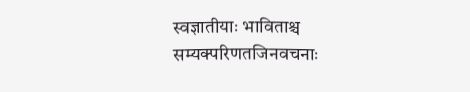स्वज्ञातीयाः भाविताश्च सम्यक्परिणतजिनवचनाः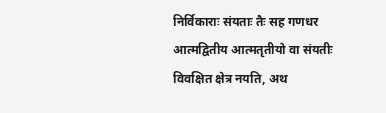निर्विकाराः संयताः तैः सह गणधर आत्मद्वितीय आत्मतृतीयो वा संयतीः विवक्षित क्षेत्र नयति, अथ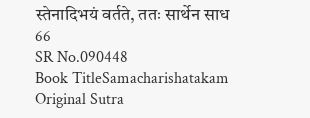स्तेनादिभयं वर्तते, ततः सार्थेन साध 66
SR No.090448
Book TitleSamacharishatakam
Original Sutra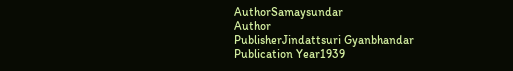AuthorSamaysundar
Author
PublisherJindattsuri Gyanbhandar
Publication Year1939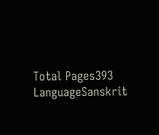Total Pages393
LanguageSanskrit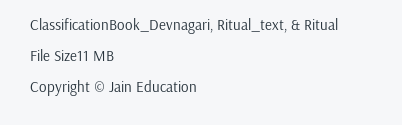ClassificationBook_Devnagari, Ritual_text, & Ritual
File Size11 MB
Copyright © Jain Education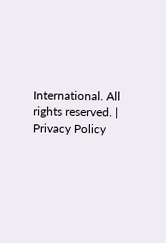International. All rights reserved. | Privacy Policy